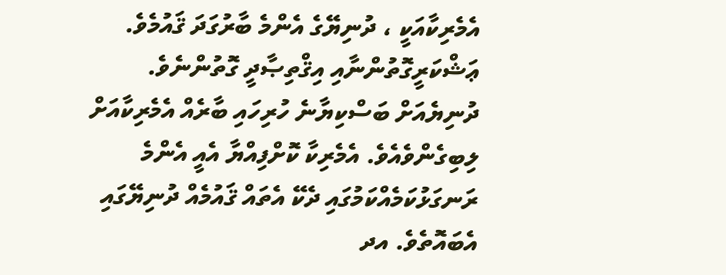އެމެރިކާއަކީ ، ދުނިޔޭގެ އެންމެ ބާރުގަދަ ޤައުމެވެ. ޢަޝްކަރީގޮތުންނާއި އިޤްތިޞާދީ ގޮތުންނެވެ. ދުނިޔެއަށް ބަސްކިޔާނެ ހުރިހައި ބާރެއް އެމެރިކާއަށް ލިބިގެންވެއެވެ. އެމެރިކާ ކޮށްފިއްޔާ އެއީ އެންމެ ރަނގަޅުކަމެއްކަމުގައި ދެކޭ އެތައް ޤައުމެއް ދުނިޔޭގައި އެބައޮތެވެ. އދ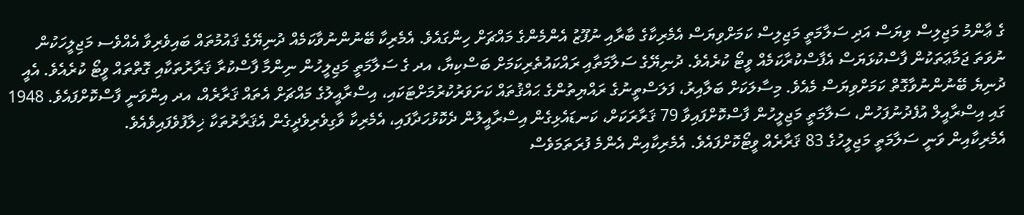ގެ ޢާންމު މަޖިލިސް ވިޔަސް އަދި ސަލާމަތީ މަޖިލިސް ކަމަށްވިޔަސް އެމެރިކާގެ ބާރާއި ނުފޫޒު އެންމެންގެ މައްޗަށް ހިންގައެވެ. އެމެރިކާ ބޭނުންނުވާކަމެއް ދުނިޔޭގެ ޤައުމުތައް ބައިވެރިވާ އެއްވެސ މަޖިލީހަކުން ނުވަތަ ޖަމާޢަތަކުން ފާސްކުޅަޔަސް އެފާސްކުރާކަމެއް ވީޓޯ ކުރެއެވެ. ދުނިޔޭގެ ސަލާމަތާއި ރައްކައުތެރިކަމަށް ބަސްކިޔާ، އދ ގެ ސަލާމަތީ މަޖިލީހުން ނިންމާ ފާސްކުރާ ޤަރާރުތަކާއި ގޮތްތައް ވީޓޯ ކުރެއެވެ. އެއީ ދުނިޔެ ބޭނުންނުވާގޮތް ކަމަށްވިޔަސް މެއެވެ. މިސާލަކަށް ބަލާއިރު، ފަލަސްތީނުގެ ރައްޔިތުންގެ ޙައްޤުތައް ކަށަވަރުކުރުމަށްޓަކައި، އިސްރާއީލުގެ މައްޗަށް އެތައް ޤަރާރެއް، އދ އިންވަނީ ފާސްކޮށްފައެވެ. 1948 ގައި އިސްރާއީލް އުފެދުނުފަހުން، ސަލާމަތީ މަޖިލީހުން ފާސްކޮށްފައިވާ 79 ޤަރާރަކަށް، ކަނޑައެޅިގެން އިސްރާއީލުން ދެކޮޅުހަދާފައި، އެމެރިކާ ވާގިވެރިވެދީގެން އެޤަރާރުތަކާ ޚިލާފުވެފައިވެއެވެ.
އެމެރިކާއިން ވަނީ ސަލާމަތީ މަޖިލީހުގެ 83 ޤަރާރެއް ވީޓޯކޮށްފައެވެ. އެމެރިކާއިން އެންމެ ފުރަތަމަވެސް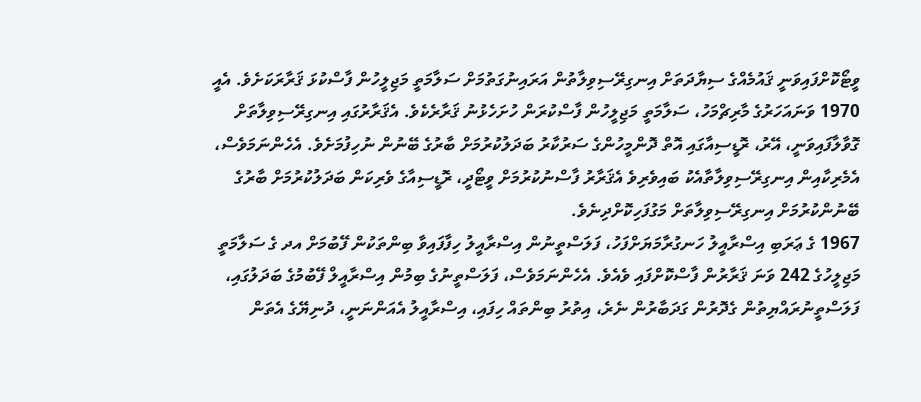ވީޓޯކޮށްފައިވަނީ ޤައުމެއްގެ ސިޔާދަތަށް އިނގިރޭސިވިލާތުން އަރައިނުގަތުމަށް ސަލާމަތީ މަޖިލީހުން ފާސްކުޅަ ޤަރާރަކަށެވެ. އެއީ 1970 ވަނައަހަރުގެ މާރިޗްމަހު، ސަލާމަތީ މަޖިލީހުން ފާސްކުރަން ހުށަހެޅުނު ޤަރާރެކެވެ. އެޤަރާރުގައި އިނގިރޭސިވިލާތަށް ގޮވާލާފައިވަނީ، އޭރު، ރޮޑީސިއާގައި އޮތް ދޮންމީހުންގެ ސަރުކާރު ބަދަލުކުރުމަށް ބާރުގެ ބޭނުން ނުހިފުމަށެވެ. އެހެންނަމަވެސް، އެމެރިކާއިން އިނގިރޭސިވިލާތާއެކު ބައިވެރިވެ އެޤަރާރު ފާސްނުކުރުމަށް ވީޓޯދީ، ރޮޑީސިއާގެ ވެރިކަން ބަދަލުކުރުމަށް ބާރުގެ ބޭނުންކުރުމަށް އިނގިރޭސިވިލާތަށް މަގުފަހިކޮށްދިނެވެ.
1967 ގެ ޢަރަބި އިސްރާއީލު ހަނގުރާމަޔަށްފަހު، ފަލަސްތީނުން އިސްރާއީލު ހިފާފައިވާ ބިންތަކުން ފޭބުމަށް އދ ގެ ސަލާމަތީ މަޖިލީހުގެ 242 ވަނަ ޤަރާރުން ފާސްކޮށްފައި ވެއެވެ. އެހެންނަމަވެސް، ފަލަސްތީނުގެ ބިމުން އިސްރާއީލް ފޭބުމުގެ ބަދަލުގައި، ފަލަސްތީނުރައްޔިތުން ގެދޮރުން ގަދަބާރުން ނެރެ، އިތުރު ބިންތައް ހިފައި، އިސްރާއީލު އެއަންނަނީ، ދުނިޔޭގެ އެތަން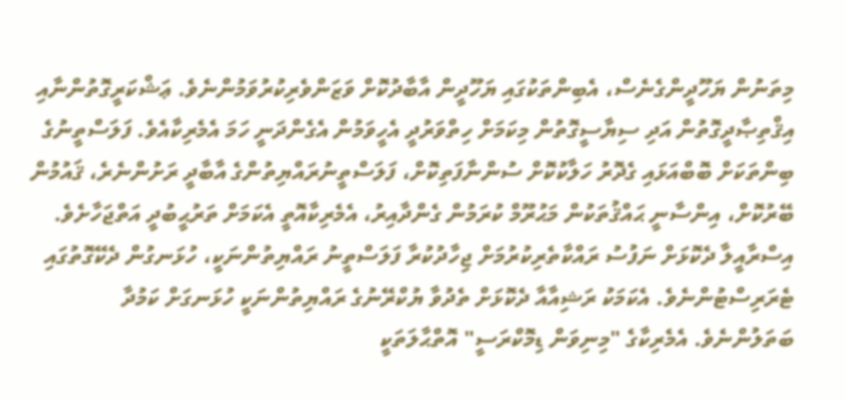މިތަނުން ޔަހޫދީންގެނެސް، އެބިންތަކުގައި ޔަހޫދީން އާބާދުކޮށް ވަޒަންވެރިކުރުވަމުންނެވެ. ޢަޝްކަރީގޮތުންނާއި އިޤްތިޞާދީގޮތުން އަދި ސިޔާސީގޮތުން މިކަމަށް ހިތްވަރުދީ އެހީވަމުން އެގެންދަނީ ހަމަ އެމެރިކާއެވެ. ފަލަސްތީނުގެ ބިންތަކަށް ބޮބްއަޅައި ގެދޮރު ހަލާކުކޮށް ސުންނާފަތިކޮށް، ފަލަސްތީނުރައްޔިތުންގެ އާބާދީ ރަށުންނެރެ، ޤައުމުން ބޭރުކޮށް، އިންސާނީ ޙައްޤުތަކުން މަޙުރޫމް ކުރަމުން ގެންދާއިރު، އެމެރިކާއޮތީ އެކަމަށް ތަރުޙީބުދީ އަތްޖަހާށެވެ. އިސްރާއީލާ ދެކޮޅަށް ނަފުސު ރައްކާތެރިކުރުމަށް ޖިހާދުކުރާ ފަލަސްތީނު ރައްޔިތުންނަކީ، ހުޅަނގުން ދެކޭގޮތުގައި ޓެރަރިސްޓުންނެވެ. އެކަމަކު ރަޝިއާއާ ދެކޮޅަށް ތެދުވާ ޔުކްރޭނުގެ ރައްޔިތުންނަކީ ހުޅަނގަށް ކަމުދާ ބަތަލުންނެވެ. އެމެރިކާގެ "މިނިވަން ޑިމޮކްރަސީ" އޮތްޙާލަތަކީ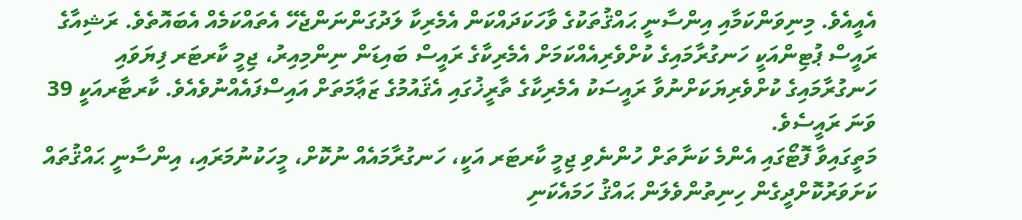އެއީއެވެ. މިނިވަންކަމާއި އިންސާނީ ޙައްޤުތަކުގެ ވާހަކަދައްކަން އެމެރިކާ ލަދުގަންނަންޖެހޭ އެތައްކަމެއް އެބައޮތެވެ. ރަޝިއާގެ ރައީސް ޕުޓިންއަކީ ހަނގުރާމައިގެ ކުށްވެރިއެއްކަމަށް އެމެރިކާގެ ރައީސް ބައިޑަން ނިންމިއިރު، ޖިމީ ކާރޓަރ ފިޔަވައި ހަނގުރާމައިގެ ކުށްވެރިޔަކަށްނުވާ ރައީސަކު އެމެރިކާގެ ތާރީޚުގައި އެޤައުމުގެ ޒަޢާމަތަށް އައިސްފައެއްނުވެއެވެ. ކާރޓާރއަކީ 39 ވަނަ ރައީސެވެ.
މަތީގައިވާ ފޮޓޯގައި އެންމެ ކަނާތަށް ހުންނެވި ޖިމީ ކާރޓަރ އަކީ، ހަނގުރާމައެއް ނުކޮށް، މީހަކުނުމަރައި، އިންސާނީ ޙައްޤުތައް ކަށަވަރުކޮށްދީގެން ހިނިތުންވެލަން ޙައްޤު ހަމައެކަނި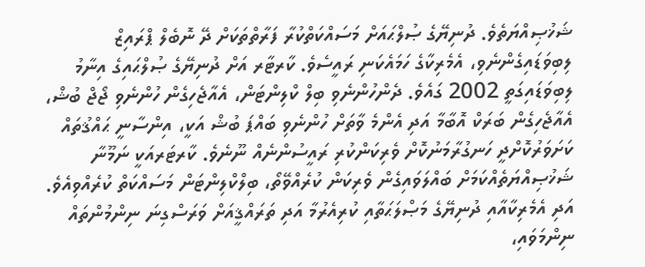ޝަޚުޞިއްޔަތެވެ. ދުނިޔޭގެ ޞުލްޙައަށް މަސައްކަތްކުރާ ފަރާތްތަކަށް ދޭ ނޮބެލް ޕްރައިޒް ލިބިވަޑައިގެންނެވި، އެމެރިކާގެ ހަމައެކަނި ރައީސެވެ. ކާރޓާރ އަށް ދުނިޔޭގެ ޞުލްޙައިގެ އިނާމު ލިބިވަޑައިގަތީ 2002 ގައެވެ. ދެންހުންނެވި ބިލް ކްލިންޓަން، އެއާޖެހިގެން ހުންނެވި ޖޯޖް ބުޝް، އެއާޖެހިގެން ބަރަކް އޮބާމާ އަދި އެންމެ ވާތަށް ހުންނެވި ބައްޕަ ބުޝް އަކީ، އިންސާނީ ޙައްޤުތައް ކަށަވަރުކޮށްދީ ހަނގުރާމަނުކޮށް ވެރިކަންކުރި ރައީސުންނެއް ނޫނެވެ. ކާރޓަރއަކީ ނަމޫނާ ޝަޚުޞިއްޔަތެއްކަމަށް ބައްލަވައިގެން ވެރިކަން ކުރެއްވޭތޯ، ބިލްކްލިންޓަން މަސައްކަތް ކުރެއްވިއެވެ. އަދި އެމެރިކާއާއި ދުނިޔޭގެ މަޞްލަޙަތާއި ކުރިއެރުމާ އަދި ތަރައްޤީއަށް ވަރަސްގިނަ ނިންމުންތައް ނިންމަވައި،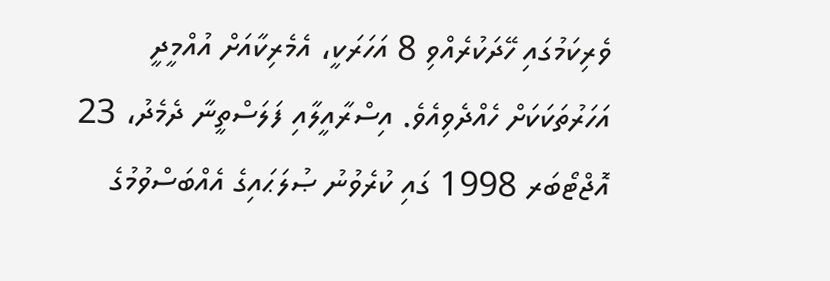ވެރިކަމުގައި ހޭދަކުރެއްވި 8 އަހަރަކީ، އެމެރިކާއަށް އުއްމީދީ އަހަރުތަކަކަށް ހެއްދެވިއެވެ. އިސްރާއީލާއި ފަލަސްތީނާ ދެމެދު، 23 އޮޖްޓޯބަރ 1998 ގައި ކުރެވުނު ޞުލަޙައިގެ އެއްބަސްވުމުގެ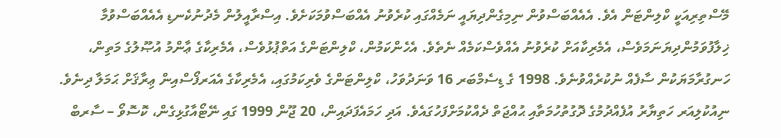މޭސްތިރިއަކީ ކްލިންޓަން އެވެ. އެއެއްބަސްވުން ނިމިގެންދިޔައީ ނަމެއްގައި ކުރެވުނު އެއްބަސްވުމަކަށެވެ. އިސްރާއީލުން މެދުނުކެނޑި އެއެއްބަސްވުމާ ޚިލާފުވަމުންދިޔަނަމަވެސް، އެމެރިކާއަށް ކުރެވުނު އެއްވެސްކަމެއް ނެތެވެ. އެހެންކަމުން، ކްލިންޓަންގެ އަތްޕުޅުވެސް، އެމެރިކާގެ ޢާންމު އުޞޫލުގެ މަތިން، ހަނގުރާމަޔަކުން ސާފެއް ނުކުރެއްވުނެވެ. 1998 ގެ ޑިސެމްބަރ 16 ވަނަދުވަހު، ކްލިންޓަންގެ ވެރިކަމުގައި، އެމެރިކާގެ އެއަރފޯސްއިން ޢިރާޤަށް ޙަމަލާ ދިނެވެ. ނިއުކުލިއަރ ހަތިޔާރު އުފެއްދުމުގެ ދޮގުތުހުމަތާއި ޙުއްޖަތް ދެއްކުމަށްފަހުގައެވެ. އަދި ހަމައެފަދައިން، 20 ޖޫން 1999 ގައި ނޭޓޯއާގުޅިގެން، ކޮސޮވޯ – ސާރބް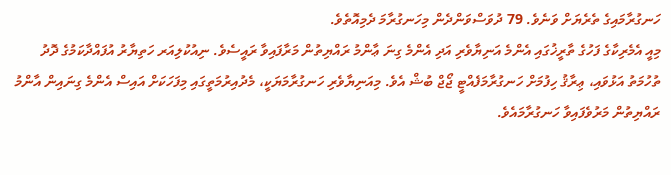ހަނގުރާމައިގެ ތެރެޔަށް ވަނެވެ. 79 ދުވަސްވަންދެން މިހަނގުރާމަ ދެމިއޮތެވެ.
މިއީ އެމެރިކާގެ ފަހުގެ ތާރީޚުގައި އެންމެ އަނިޔާވެރި އަދި އެންމެ ގިނަ ޢާންމު ރައްޔިތުން މަރާފައިވާ ރައީސެވެ. ނިއުކުލިއަރ ހަތިޔާރު އުފައްދާކަމުގެ ދޮދު ތުހުމަތު އަޅުވައި، ޢިރާޤު ހިފުމަށް ހަނގުރާމަފެއްޓީ ޖޯޖް ބުޝް އެވެ. މިއަނިޔާވެރި ހަނގުރާމަޔަކީ، މެދުއިރުމަތީގައި މިފަހަކަށް އައިސް އެންމެ ގިނައިން އާންމު ރައްޔިތުން މަރުވެފައިވާ ހަނގުރާމައެވެ.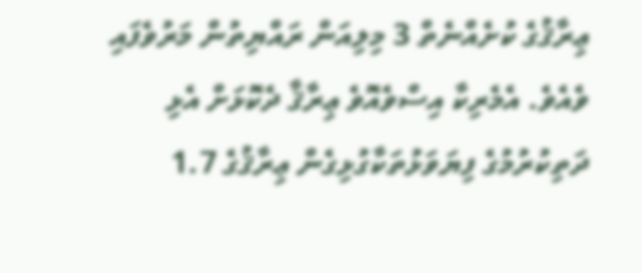ޢިރާޤުގެ ކުށެއްނެތް 3 މިލިއަން ރައްޔިތުން މަރުވެފައި ވެއެވެ. އެމެރިކާ އިސްވެއޮވެ ޢިރާޤާ ދެކޮޅަށް އެޅި ދަތިކުރުމުގެ ފިޔަވަޅުތަކާގުޅިގެން ޢިރާޤުގެ 1.7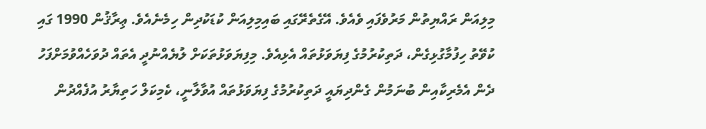މިލިއަން ރައްޔިތުން މަރުވެފައި ވެއެވެ. އޭގެތެރޭގައި ބައިމިލިއަން ކުޑަކުދިން ހިމެނެއެވެ. ޢިރާޤުން 1990 ގައި ކުވޭތު ހިފުމާގުޅިގެން، ދަތިކުރުމުގެ ފިޔަވަޅުތައް އެޅިއެވެ. މިފިޔަވަޅުތަކަށް ލުޔެއްނުދީ އެތައް ދުވަހެއްވުމަށްފަހު ދެން އެމެރިކާއިން ބުނަމުން ގެންދިޔައީ ދަތިކުރުމުގެ ފިޔަވަޅުތައް އުވާލާނީ، ކެމިކަލް ހަތިޔާރު އުފެއްދުން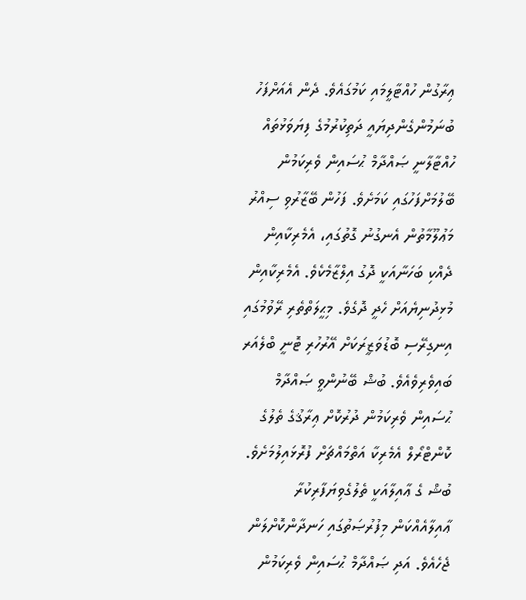ޢިރާގުން ހުއްޓާލީމައި ކަމުގައެވެ. ދެން އެއަށްފަހު ބުނަމުންގެންދިޔައީ ދަތިކުރުމުގެ ފިޔަވަޅުތައް ހުއްޓާލާނީ ޞައްދާމް ޙުސައިން ވެރިކަމުން ބޭލުމަށްފަހުގައި ކަމަށެވެ. ފަހުން ބޭޒާރުވި ސިއްރު މަޢުލޫމާތުން އެނގުނު ގޮތުގައި، އެމެރިކާއިން ދެއްކި ބަހަނާއަކީ ދޮގު އިލްޒާމެކެވެ. އެމެރިކާއިން މުޅިދުނިޔެއަށް ހެދީ ދޮގެވެ. މިޙީލަތްތެރި ރޭވުމުގައި އިނގިރޭސި ބޮޑުވަޒީރަކަށް އޭރުހުރި ޓޮނީ ބްލެއަރ ބައިވެރިވެއެވެ. ބުޝް ބޭނުންވީ ޞައްދާމް ޙުސައިން ވެރިކަމުން ދުރުކޮށް ޢިރާޤުގެ ތެލުގެ ކޮންޓްރޯލް އެމެރިކާ އަތްމައްޗަށް ފުރޮޅައިލުމަށެވެ. ބުޝް ގެ ޢާއިލާއަކީ ތެލުގެވިޔަފާރިކުރާ ޢާއިލާއެއްކަން މިފުރުޞަތުގައި ހަނދާންކޮށްލަން ޖެހެއެވެ. އަދި ޞައްދާމް ޙުސައިން ވެރިކަމުން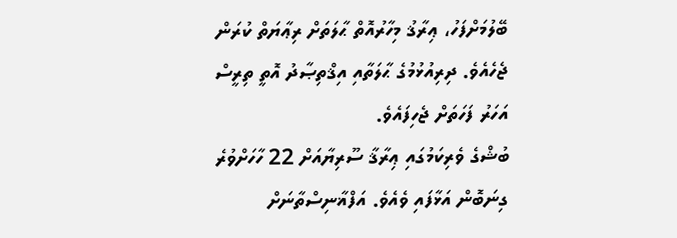ބޭލުމަށްފަހު، ޢިރާޤު މިހާރުއޮތް ޙާލަތަށް ރިޢާޔަތް ކުރަން ޖެހެއެވެ. ދިރިއުޅުމުގެ ޙާލަތާއި އިޤްތިޞާދު އޮތީ ތިރީސް އަހަރު ފަހަތަށް ޖެހިފައެވެ.
ބުޝްގެ ވެރިކަމުގައި ޢިރާޤާ ސޫރިޔާއަށް 22 ހާހަށްވުރެ ގިނަބޮން އަޅާފައި ވެއެވެ. އަފްޣާނިސްތާނަށް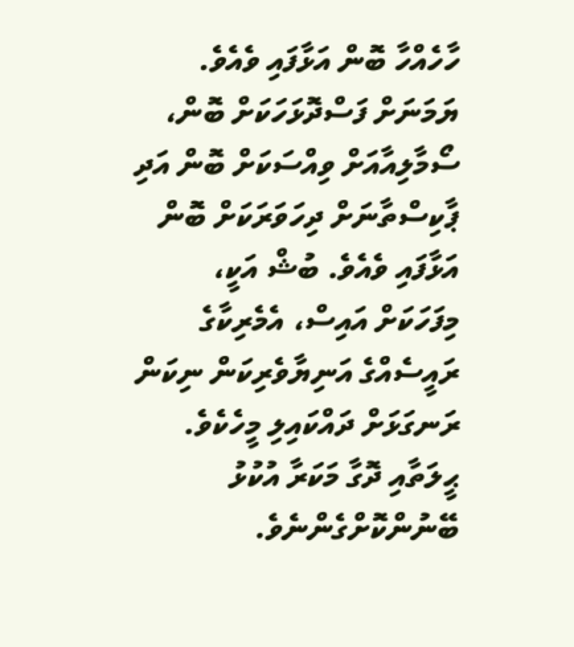ހާހެއްހާ ބޮން އަޅާފައި ވެއެވެ. ޔަމަނަށް ފަސްދޮޅަހަކަށް ބޮން، ސޯމާލިއާއަށް ވިއްސަކަށް ބޮން އަދި ޕާކިސްތާނަށް ދިހަވަރަކަށް ބޮން އަޅާފައި ވެއެވެ. ބުޝް އަކީ، މިފަހަކަށް އައިސް، އެމެރިކާގެ ރައީސެއްގެ އަނިޔާވެރިކަން ނިކަން ރަނގަޅަށް ދައްކައިލި މީހެކެވެ. ޙީލަތާއި ދޮގާ މަކަރާ އުކުޅު ބޭނުންކޮށްގެންނެވެ.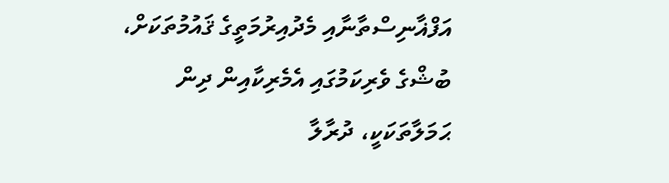އަފްޣާނިސްތާނާއި މެދުއިރުމަތީގެ ޤައުމުތަކަށް، ބުޝްގެ ވެރިކަމުގައި އެމެރިކާއިން ދިން ޙަމަލާތަކަކީ، ދުރާލާ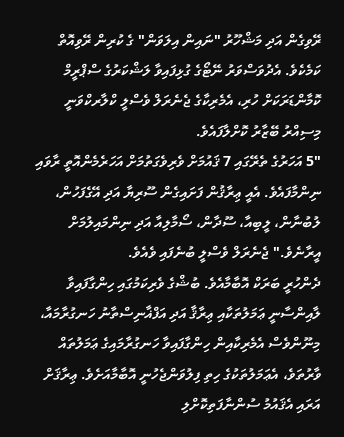ރޭވިގެން އަދި މަޝްހޫރު "ނައިން އިލަވަން" ގެ ކުރިން ރޭވިއޮތް ކަމެކެވެ. އެދުވަސްވަރު ނޭޓޯގެ ގުޅިފައިވާ ލަޝްކަރުގެ ސްޕްރީމް ކޮމާންޑަރަކަށް ހުރި، އެމެރިކާގެ ޖެނެރަލް ވެސްލީ ކްލާރކްވަނީ މިސިއްރު ބޭޒާރު ކޮށްލާފައެވެ.
"5 އަހަރުގެ ތެރޭގައި 7 ޤައުމަށް ވެރިވެގަތުމަށް އަހަރެމެންއޮތީ ރާވައި ނިންމާފައެވެ. އެއީ ޢިރާޤުން ފަށައިގެން ސޫރިޔާ އަދި އޭގެފަހުން، ލުބުނާން، ލީބިއާ، ސޫދާން، ސޯމާލިއާ އަދި ނިންމައިލުމަށް އީރާނެވެ." ޖެނެރަލް ވެސްލީ ބުނެފައި ވެއެވެ.
ދެންހުރީ ބަރަކް އޮބާމާއެވެ. ބުޝްގެ ވެރިކަމުގައި ހިންގާފައިވާ ލާއިންސާނީ ޢަމަލުތަކާއި ޢިރާޤާ އަދި އަފްޣާނިސްތާނު ހަނގުރާމައާ، މިނޫންވެސް އެމެރިކާއިން ހިންގާފައިވާ ހަނގުރާމައިގެ ޢަމަލުތައް ވާރުތަވެ، އެޢަމަލުތަކުގެ ހިތި ފިލުވަންޖެހުނީ އޮބާމާއަށެވެ. ޢިރާޤަށް އަރައި އެޤައުމު ސުންނާފަތިކޮށްލި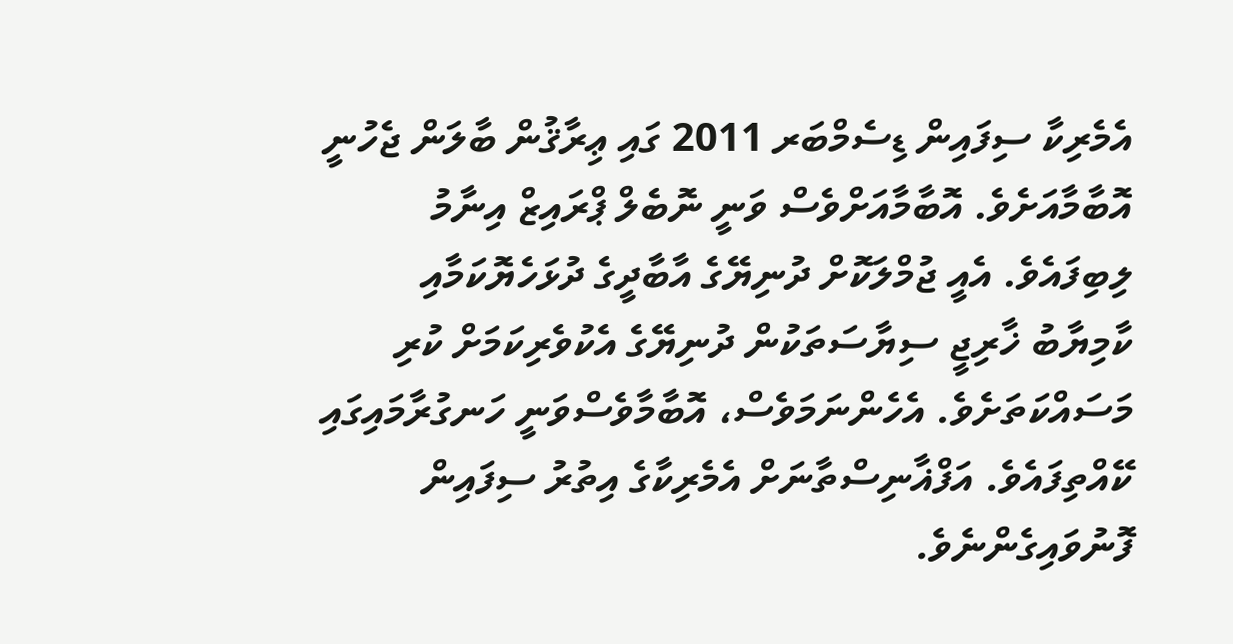އެމެރިކާ ސިފައިން ޑިސެމްބަރ 2011 ގައި ޢިރާޤުން ބާލަން ޖެހުނީ އޮބާމާއަށެވެ. އޮބާމާއަށްވެސް ވަނީ ނޮބެލް ޕްރައިޒް އިނާމު ލިބިފައެވެ. އެއީ ޖުމްލަކޮށް ދުނިޔޭގެ އާބާދީގެ ދުޅަހެޔޮކަމާއި ކާމިޔާބު ޚާރިޖީ ސިޔާސަތަކުން ދުނިޔޭގެ އެކުވެރިކަމަށް ކުރި މަސައްކަތަށެވެ. އެހެންނަމަވެސް، އޮބާމާވެސްވަނީ ހަނގުރާމައިގައި ކޭއްތިފައެވެ. އަފްޣާނިސްތާނަށް އެމެރިކާގެ އިތުރު ސިފައިން ފޮނުވައިގެންނެވެ.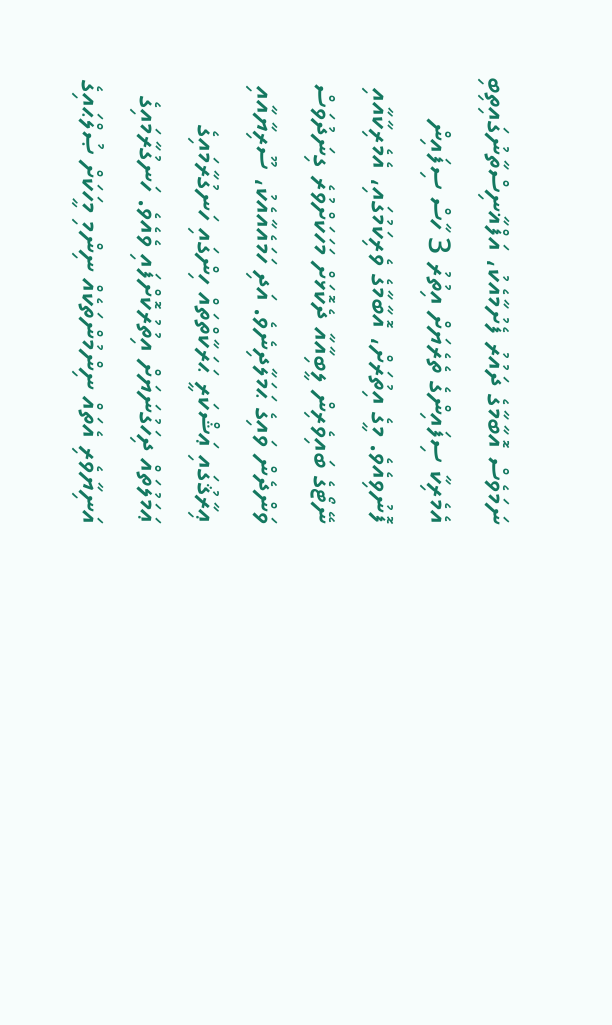ނަމަވެސް އޮބާމާގެ ދައުރު ފެށުމާއެކު، އަފްޣާނިސްތާނުގައިތިބި އެމެރިކާ ސިފައިންގެ ތެރެޔަށް އިތުރު 3 ހާސް ސިފައިން ފޮނުވިއެވެ. މީގެ އިތުރަށް، އޮބާމާގެ ވެރިކަމުގައި، އެމެރިކާއާއި ނޭޓޯގެ ބައިވެރިން ލީބިއާއާ ދެކޮޅަށް މަހަކަށްވުރެ ގިނަދުވަސް ވަންދެން ވައިގެ ޙަމަލާދިނެވެ. އަދި ހަމައެއާއެކު، ސޫރިޔާއާއި ޢިރާޤުގައި ޢަޝްކަރީ ޙަރަކާތްތައް ހިންގައި ހަނގުރާމައިގެ ޢަމަލުތައް ދިހަގުނަޔަށް އިތުރުކޮށްފައި ވެއެވެ. ހަނގުރާމައިގެ އަނިޔާވެރި އެތައް ނިންމުންތަކެއް ނިންމި މީހަކަށް ޞުލްޙައިގެ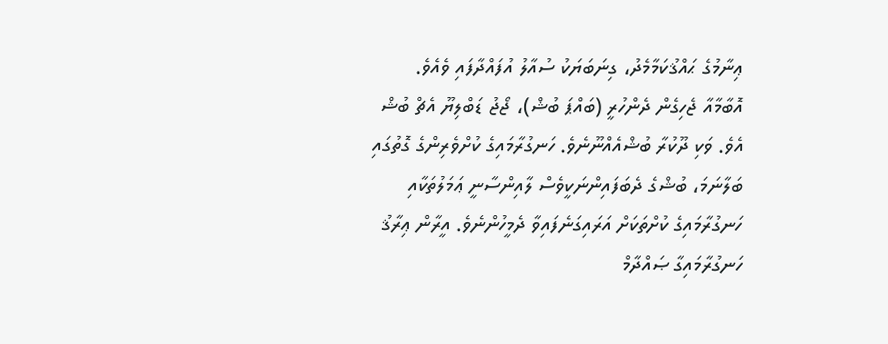ޢިނާމުގެ ޙައްޤުކަމާމެދު، ގިނަބަޔަކު ސުއާލު އުފައްދާފައި ވެއެވެ.
އޮބާމާއާ ޖެހިގެން ދެންހުރީ (ބައްޕަ ބުޝް)، ޖޯޖު ޑަބްލިޔޫ އެޗް ބުޝް އެވެ. ވަކި ދޫކުރާ ބުޝްއެއްނޫނެވެ. ހަނގުރާމައިގެ ކުށްވެރިންގެ ގޮތުގައި ބަލާނަމަ، ބުޝްގެ ދެބަފައިންނަކީވެސް ލާއިންސާނީ ޢަމަލުތަކާއި ހަނގުރާމައިގެ ކުށްތަކަށް އަރައިގަނެފައިވާ ދެމީހުންނެވެ. އީރާން ޢިރާޤު ހަނގުރާމައިގާ ޞައްދާމް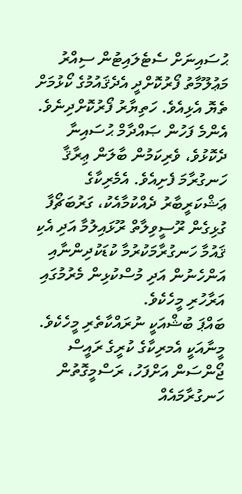ޙުސައިނަށް ސެޓެލައިޓުން ސިއްރު މަޢުލޫމާތު ފޯރުކޮށްދީ އެދެޤައުމުގެ ކޯޅުމަށް ތެޔޮ އެޅިއެވެ. ހަތިޔާރު ފޯރުކޮށްދިނެވެ. އެންމެ ފަހުން ޞައްދާމް ޙުސައިނާ ދެކޮޅުވެ، ވެރިކަމުން ބާލަން ޢިރާޤާ ހަނގުރާމަ ފެށިއެވެ. އެމެރިކާގެ ޢަޝްކަރީބާރު ދެއްކުމާއެކު، ގަރުބަޗޯފާ ގުޅިގެން ރޫސީވިލާތް ރޫޅައިލުމާ އަދި އެކި ޤައުމާ ހަނގުރާމަކުރުމާ ކުޑަކުދިންނާއި އަންހެނުން އަދި މުސްކުޅިން މެރުމުގައި އަރާހުރި މީހެކެވެ.
ބައްޕަ ބުޝްއަކީ ނުރައްކާތެރި މީހެކެވެ. މީނާއަކީ އެމރިކާގެ ކުރީގެ ރައީސް ޖޯންސަން އަށްފަހު، ރަސްމީގޮތުން ހަނގުރާމައެއް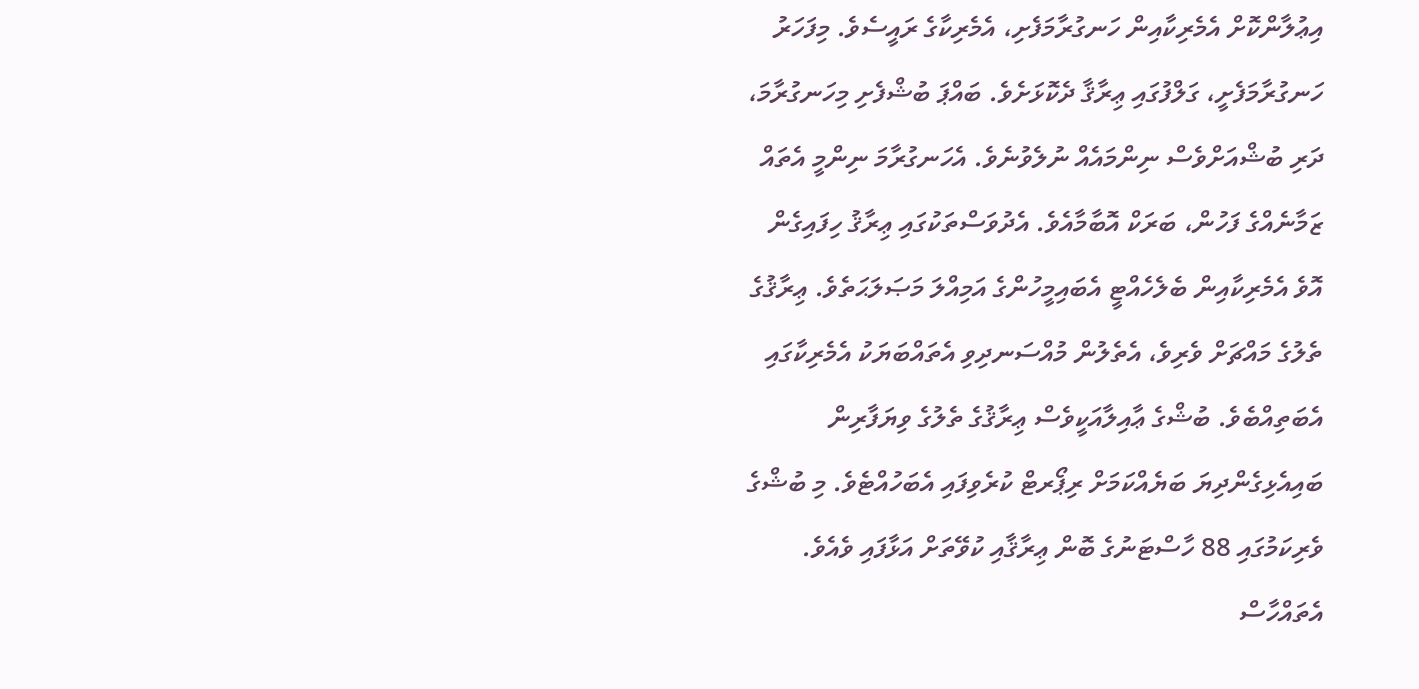އިޢުލާންކޮށް އެމެރިކާއިން ހަނގުރާމަފެށި، އެމެރިކާގެ ރައީސެވެ. މިފަހަރު ހަނގުރާމަފެށީ، ގަލްފުގައި ޢިރާޤާ ދެކޮޅަށެވެ. ބައްޕަ ބުޝްފެށި މިހަނގުރާމަ، ދަރި ބުޝްއަށްވެސް ނިންމައެއް ނުލެވުނެވެ. އެހަނގުރާމަ ނިންމީ އެތައް ޒަމާނެއްގެ ފަހުން، ބަރަކް އޮބާމާއެވެ. އެދުވަސްތަކުގައި ޢިރާޤު ހިފައިގެން އޮވެ އެމެރިކާއިން ބެލެހެއްޓީ އެބައިމީހުންގެ އަމިއްލަ މަޞަލަޙަތެވެ. ޢިރާޤުގެ ތެލުގެ މައްޗަށް ވެރިވެ، އެތެލުން މުއްސަނދިވި އެތައްބަޔަކު އެމެރިކާގައި އެބަތިއްބެވެ. ބުޝްގެ ޢާއިލާއަކީވެސް ޢިރާޤުގެ ތެލުގެ ވިޔަފާރިން ބައިއެޅިގެންދިޔަ ބަޔެއްކަމަށް ރިޕޯރޓް ކުރެވިފައި އެބަހުއްޓެވެ. މި ބުޝްގެ ވެރިކަމުގައި 88 ހާސްޓަނުގެ ބޮން ޢިރާޤާއި ކުވޭތަށް އަޅާފައި ވެއެވެ. އެތައްހާސް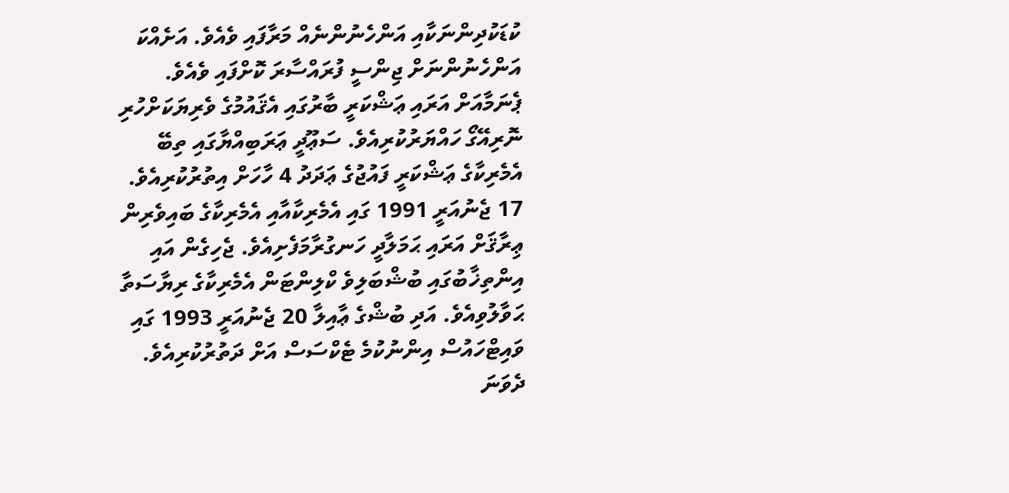ކުޑަކުދިންނަކާއި އަންހެނުންނެއް މަރާފައި ވެއެވެ. އަށެއްކަ އަންހެނުންނަށް ޖިންސީ ފުރައްސާރަ ކޮށްފައި ވެއެވެ. ޕެނަމާއަށް އަރައި ޢަޝްކަރީ ބާރުގައި އެޤައުމުގެ ވެރިޔަކަށްހުރި ނޮރިއޭގޯ ހައްޔަރުކުރިއެވެ. ސަޢޫދީ ޢަރަބިއްޔާގައި ތިބޭ އެމެރިކާގެ ޢަޝްކަރީ ފައުޖުގެ ޢަދަދު 4 ހާހަށް އިތުރުކުރިއެވެ. 17 ޖެނުއަރީ 1991 ގައި އެމެރިކާއާއި އެމެރިކާގެ ބައިވެރިން ޢިރާޤަށް އަރައި ޙަމަލާދީ ހަނގުރާމަފެށިއެވެ. ޖެހިގެން އައި އިންތިޚާބުގައި ބުޝްބަލިވެ ކްލިންޓަން އެމެރިކާގެ ރިޔާސަތާ ޙަވާލުވިއެވެ. އަދި ބުޝްގެ ޢާއިލާ 20 ޖެނުއަރީ 1993 ގައި ވައިޓްހައުސް އިންނުކުމެ ޓެކްސަސް އަށް ދަތުރުކުރިއެވެ.
ދެވަނަ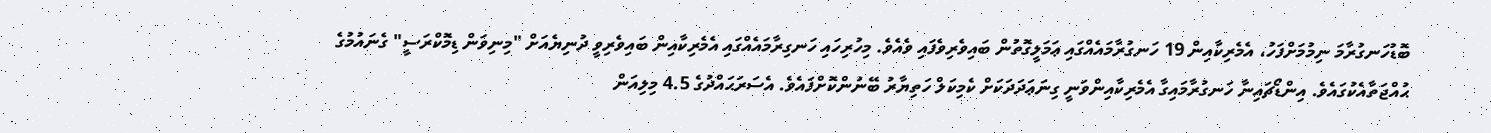ބޮޑުހަނގުރާމަ ނިމުމަށްފަހު، އެމެރިކާއިން 19 ހަނގުރާމައެއްގައި ޢަމަލީގޮތުން ބައިވެރިވެފައި ވެއެވެ. މިހުރިހައި ހަނގިރާމައެއްގައި އެމެރިކާއިން ބައިވެރިވީ ދުނިޔެއަށް "މިނިވަން ޑިމޮކްރަސީ" ގެނައުމުގެ ޙުއްޖަތާއެކުގައެވެ. އިންޑޯޗައިނާ ހަނގުރާމައިގާ އެމެރިކާއިންވަނީ ގިނަޢަދަދަކަށް ކެމިކަލް ހަތިޔާރު ބޭނުންކޮށްފައެވެ. އެސަރަޙައްދުގެ 4.5 މިލިއަން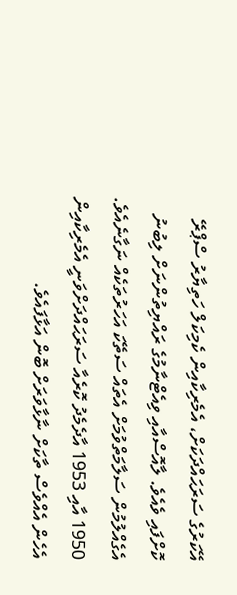އޭކަރުގެ ސަރަޙައްދަކަށް، އެމެރިކާއިން ކެމިކަލް ހަތިޔާރު ސްޕްރޭ ކޮށްފައި ވެއެވެ. ލާއޮސްއާއި ވިއެޓްނާމުގެ ރައްޔިތުންނަށް ލިބުނު އެގެއްލުމުން ސަލާމަތްވުމަށް އެތައް ސަތޭކަ އަހަރުތަކެއް ނަގާނެއެވެ. 1950 އާއި 1953 އާދެމެދު ކޮރެއާ ސަރަޙައްދަށްވަނީ އެމެރިކާއިން އެހެން އެއްވެސް ތާކަށް ނާޅާވަރަށް ބޮން އަޅާފައެވެ.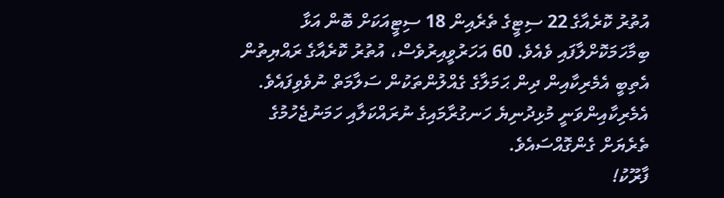އުތުރު ކޮރެއާގެ 22 ސިޓީގެ ތެރެއިން 18 ސިޓީއަކަށް ބޮން އަޅާ ބިމާހަމަކޮށްލާފައި ވެއެވެ. 60 އަހަރުވީއިރުވެސް، އުތުރު ކޮރެއާގެ ރައްޔިތުން އެތިބީ އެމެރިކާއިން ދިން ޙަމަލާގެ ގެއްލުންތަކުން ސަލާމަތް ނުވެވިފައެވެ. އެމެރިކާއިންވަނީ މުޅިދުނިޔެ ހަނގުރާމައިގެ ނުރައްކަލާއި ހަމަނުޖެހުމުގެ ތެރެޔަށް ގެންގޮއްސައެވެ.
ފާރޫކު!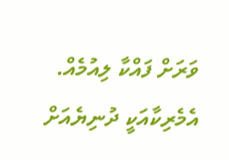ވަރަށް ފައްކާ ލިއުމެއް. އެމެރިކާއަކީ ދުނިޔެއަށް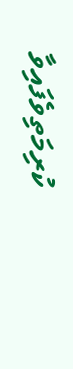ކުރިމަތިވެފައިވާ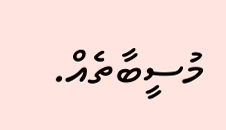މުސީބާތެއް.